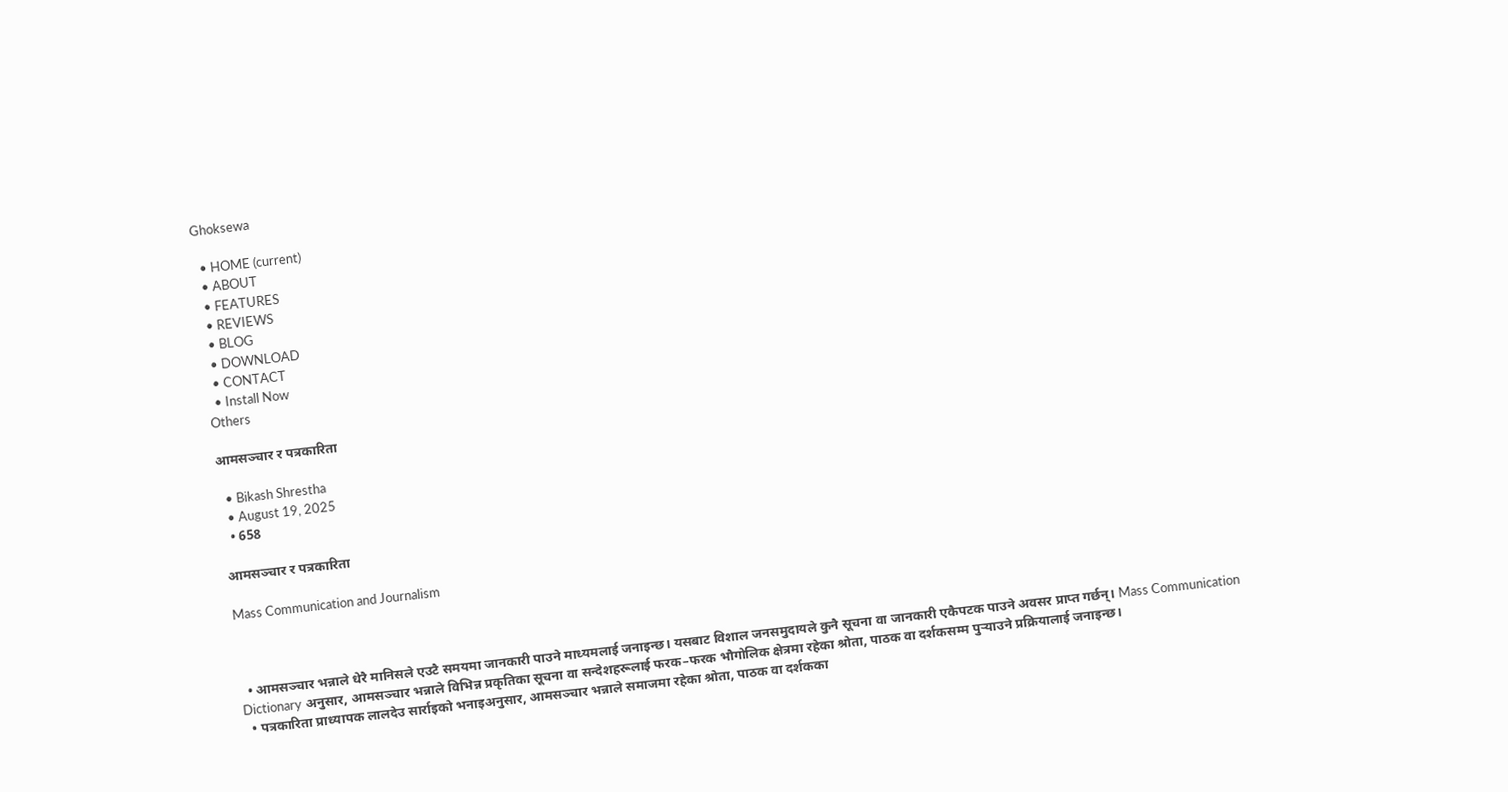Ghoksewa

  • HOME (current)
  • ABOUT
  • FEATURES
  • REVIEWS
  • BLOG
  • DOWNLOAD
  • CONTACT
  • Install Now
Others

आमसञ्चार र पत्रकारिता

  • Bikash Shrestha
  • August 19, 2025
  • 658

आमसञ्चार र पत्रकारिता

Mass Communication and Journalism



  • आमसञ्चार भन्नाले धेरै मानिसले एउटै समयमा जानकारी पाउने माध्यमलाई जनाइन्छ। यसबाट विशाल जनसमुदायले कुनै सूचना वा जानकारी एकैपटक पाउने अवसर प्राप्त गर्छन्। Mass Communication Dictionary अनुसार, आमसञ्चार भन्नाले विभिन्न प्रकृतिका सूचना वा सन्देशहरूलाई फरक–फरक भौगोलिक क्षेत्रमा रहेका श्रोता, पाठक वा दर्शकसम्म पुर्‍याउने प्रक्रियालाई जनाइन्छ।
  • पत्रकारिता प्राध्यापक लालदेउ सार्राइको भनाइअनुसार, आमसञ्चार भन्नाले समाजमा रहेका श्रोता, पाठक वा दर्शकका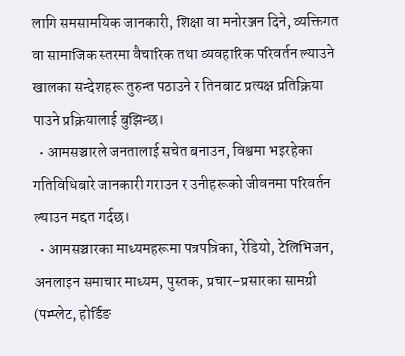लागि समसामयिक जानकारी, शिक्षा वा मनोरञ्जन दिने, व्यक्तिगत वा सामाजिक स्तरमा वैचारिक तथा व्यवहारिक परिवर्तन ल्याउने खालका सन्देशहरू तुरुन्त पठाउने र तिनबाट प्रत्यक्ष प्रतिक्रिया पाउने प्रक्रियालाई बुझिन्छ।
  • आमसञ्चारले जनतालाई सचेत बनाउन, विश्वमा भइरहेका गतिविधिबारे जानकारी गराउन र उनीहरूको जीवनमा परिवर्तन ल्याउन मद्दत गर्दछ।
  • आमसञ्चारका माध्यमहरूमा पत्रपत्रिका, रेडियो, टेलिभिजन, अनलाइन समाचार माध्यम, पुस्तक, प्रचार–प्रसारका सामग्री (पम्प्लेट, होर्डिङ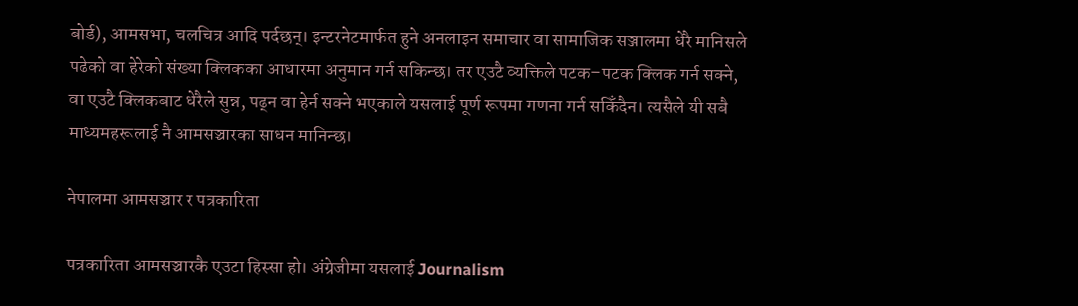बोर्ड), आमसभा, चलचित्र आदि पर्दछन्। इन्टरनेटमार्फत हुने अनलाइन समाचार वा सामाजिक सञ्जालमा धेरै मानिसले पढेको वा हेरेको संख्या क्लिकका आधारमा अनुमान गर्न सकिन्छ। तर एउटै व्यक्तिले पटक–पटक क्लिक गर्न सक्ने, वा एउटै क्लिकबाट धेरैले सुन्न, पढ्न वा हेर्न सक्ने भएकाले यसलाई पूर्ण रूपमा गणना गर्न सकिँदैन। त्यसैले यी सबै माध्यमहरूलाई नै आमसञ्चारका साधन मानिन्छ।

नेपालमा आमसञ्चार र पत्रकारिता

पत्रकारिता आमसञ्चारकै एउटा हिस्सा हो। अंग्रेजीमा यसलाई Journalism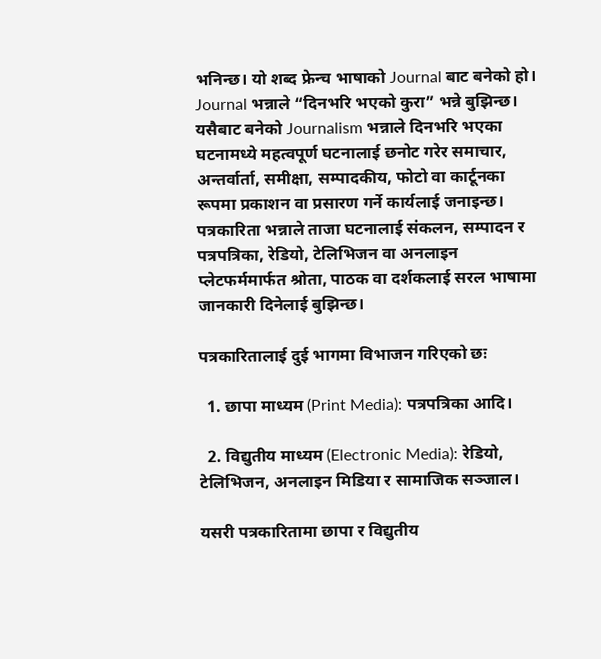भनिन्छ। यो शब्द फ्रेन्च भाषाको Journal बाट बनेको हो। Journal भन्नाले “दिनभरि भएको कुरा” भन्ने बुझिन्छ। यसैबाट बनेको Journalism भन्नाले दिनभरि भएका घटनामध्ये महत्वपूर्ण घटनालाई छनोट गरेर समाचार, अन्तर्वार्ता, समीक्षा, सम्पादकीय, फोटो वा कार्टूनका रूपमा प्रकाशन वा प्रसारण गर्ने कार्यलाई जनाइन्छ।
पत्रकारिता भन्नाले ताजा घटनालाई संकलन, सम्पादन र पत्रपत्रिका, रेडियो, टेलिभिजन वा अनलाइन प्लेटफर्ममार्फत श्रोता, पाठक वा दर्शकलाई सरल भाषामा जानकारी दिनेलाई बुझिन्छ।

पत्रकारितालाई दुई भागमा विभाजन गरिएको छः

  1. छापा माध्यम (Print Media): पत्रपत्रिका आदि।

  2. विद्युतीय माध्यम (Electronic Media): रेडियो, टेलिभिजन, अनलाइन मिडिया र सामाजिक सञ्जाल।

यसरी पत्रकारितामा छापा र विद्युतीय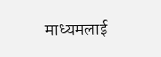माध्यमलाई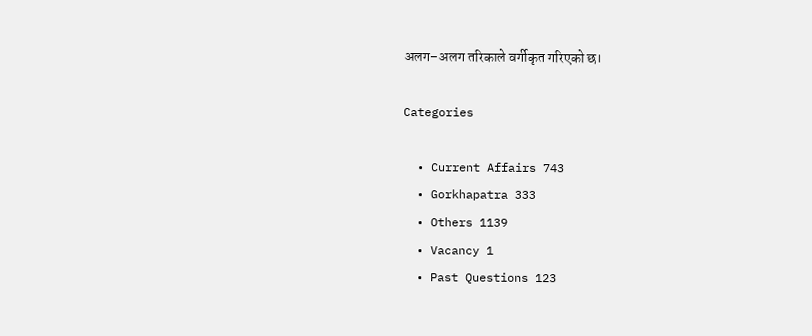अलग–अलग तरिकाले वर्गीकृत गरिएको छ।

Categories

  • Current Affairs 743
  • Gorkhapatra 333
  • Others 1139
  • Vacancy 1
  • Past Questions 123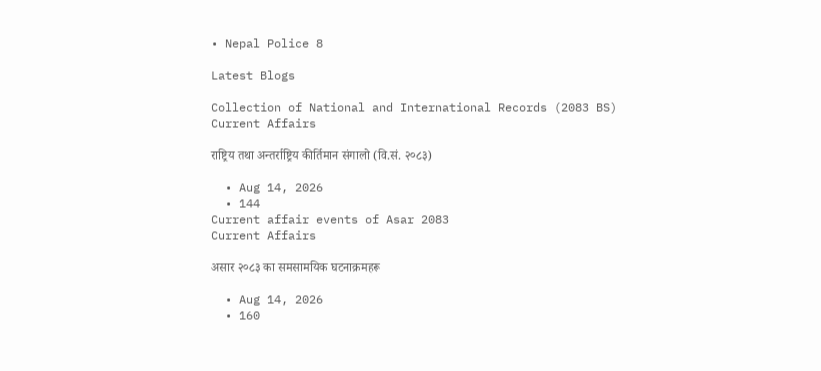• Nepal Police 8

Latest Blogs

Collection of National and International Records (2083 BS)
Current Affairs

राष्ट्रिय तथा अन्तर्राष्ट्रिय कीर्तिमान संगालो (वि.सं. २०८३)

  • Aug 14, 2026
  • 144
Current affair events of Asar 2083
Current Affairs

असार २०८३ का समसामयिक घटनाक्रमहरू

  • Aug 14, 2026
  • 160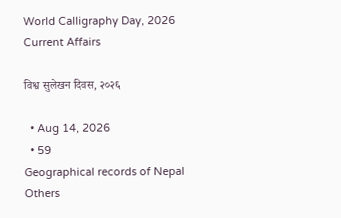World Calligraphy Day, 2026
Current Affairs

विश्व सुलेखन दिवस, २०२६

  • Aug 14, 2026
  • 59
Geographical records of Nepal
Others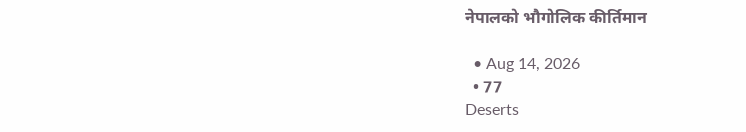नेपालको भौगोलिक कीर्तिमान

  • Aug 14, 2026
  • 77
Deserts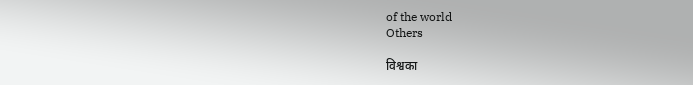of the world
Others

विश्वका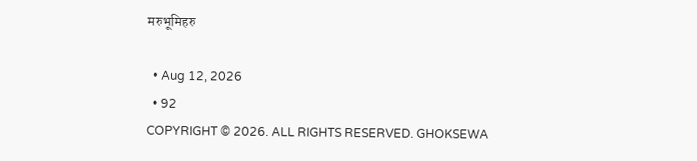मरुभूमिहरु

  • Aug 12, 2026
  • 92
COPYRIGHT © 2026. ALL RIGHTS RESERVED. GHOKSEWA